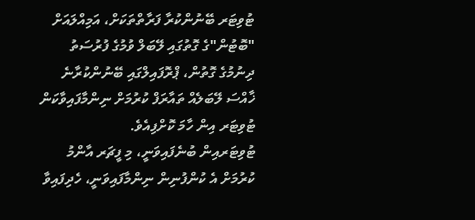ޓުވިޓަރ ބޭނުންކުރާ ފަރާތްތަކަށް، އަމިއްލައަށް "ބޮޓުން"ގެ ގޮތުގައި ލޭބަލް ވުމުގެ ފުރުސަތު ދިނުމުގެ ގޮތުން، ޕްރޮފައިލްގައި ބޭނުންކުރާނެ ޚާއްސަ ލޭބަލެއް ތައާރަފް ކުރުމަށް ނިންމާފައިވާކަން ޓުވިޓަރ އިން ހާމަ ކޮށްފިއެވެ.
ޓުވިޓަރއިން ބުނެފައިވަނީ، މި ފީޗަރ އާންމު ކުރުމަށް އެ ކުންފުނިން ނިންމާފައިވަނީ، ހެދިފައިވާ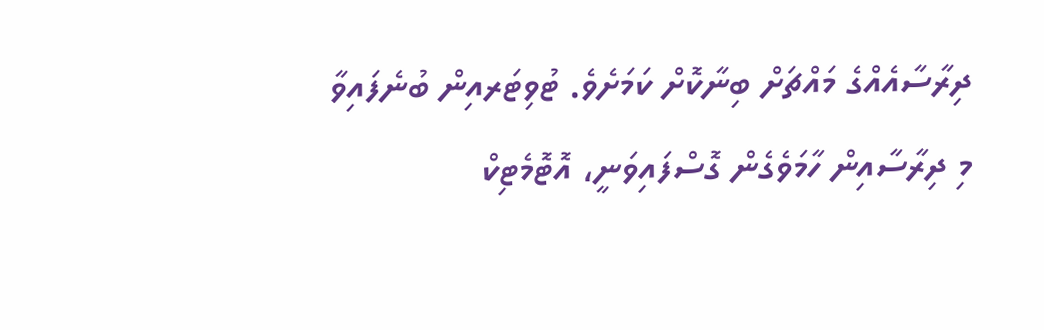ދިރާސާއެއްގެ މައްޗަށް ބިނާކޮށް ކަމަށެވެ. ޓުވިޓަރއިން ބުނެފައިވާ މި ދިރާސާއިން ހާމަވެގެން ގޮސްފައިވަނީ، އޮޓޮމެޓިކް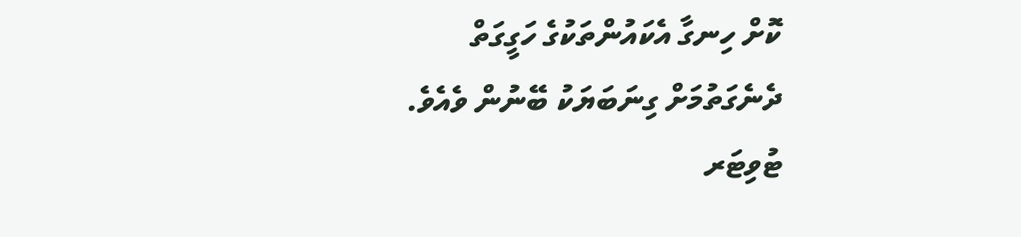ކޮށް ހިނގާ އެކައުންތަކުގެ ހަގީގަތް ދެނެގަތުމަށް ގިނަބަޔަކު ބޭނުން ވެއެވެ.
ޓުވިޓަރ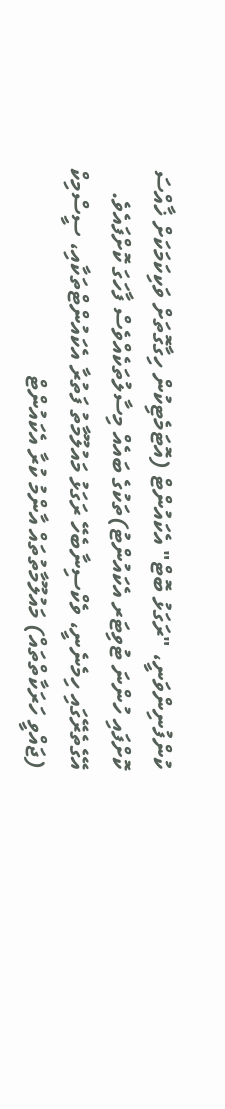ކުންފުނިންވަނީ، "ރަގަޅު ބޮޓް" އެކައުންޓް (އޮޓަމެޓިކުން ހިގާގޮތަށް ވަކިކަމަކަށް ޚާއްސަ ކޮށްފައި ހުންނަ ޓުވިޓަރ އެކައުންޓު)ތަކުގެ ބައެއް މިސާލުތަކެއްވެސް ފާހަގަ ކޮށްފައެވެ. އޭގެތެރޭގައި ހިމެނެނީ، ވެކްސިނާބެހޭ ރަގަޅު މައުލޫމާތު ފަތުރާ އެކައުންޓްތަކާއި، ސީސްމިކް (ޖައްވީ ހަރަކާތްތައް) މައުލޫމާތުތައް އާންމު ކުރާ އެކައުންޓް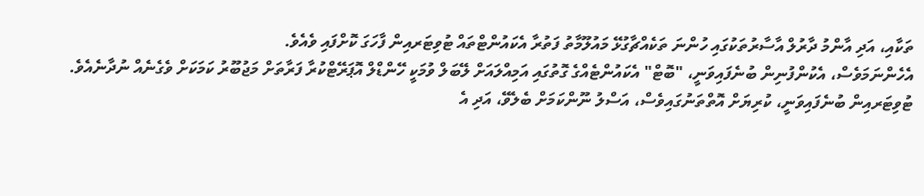ތަކާއި، އަދި އާންމު ދާރުލް އާސާރުތަކުގައި ހުންނަ ތަކެއްޗާގުޅޭ މައުލޫމާތު ފަތުރާ އެކައުންޓްތައް ޓުވިޓަރއިން ފާހަގަ ކޮށްފައި ވެއެވެ.
އެހެންނަމަވެސް، އެކުންފުނިން ބުނެފައިވަނީ، "ބޮޓް" އެކައުންޓެއްގެ ގޮތުގައި އަމިއްލައަށް ލޭބަލް ވުމަކީ ހޭންޑްލް އޮޕަރޭޓްކުރާ ފަރާތަށް މަޖުބޫރު ކަމަކަށް ވެގެނެއް ނުދާނެއެވެ.
ޓުވިޓަރއިން ބުނެފައިވަނީ، ކުރިޔަށް އޮތްތަނުގައިވެސް، އަސްލު ނޫންކަމަށް ބެލެވޭ، އަދި އެ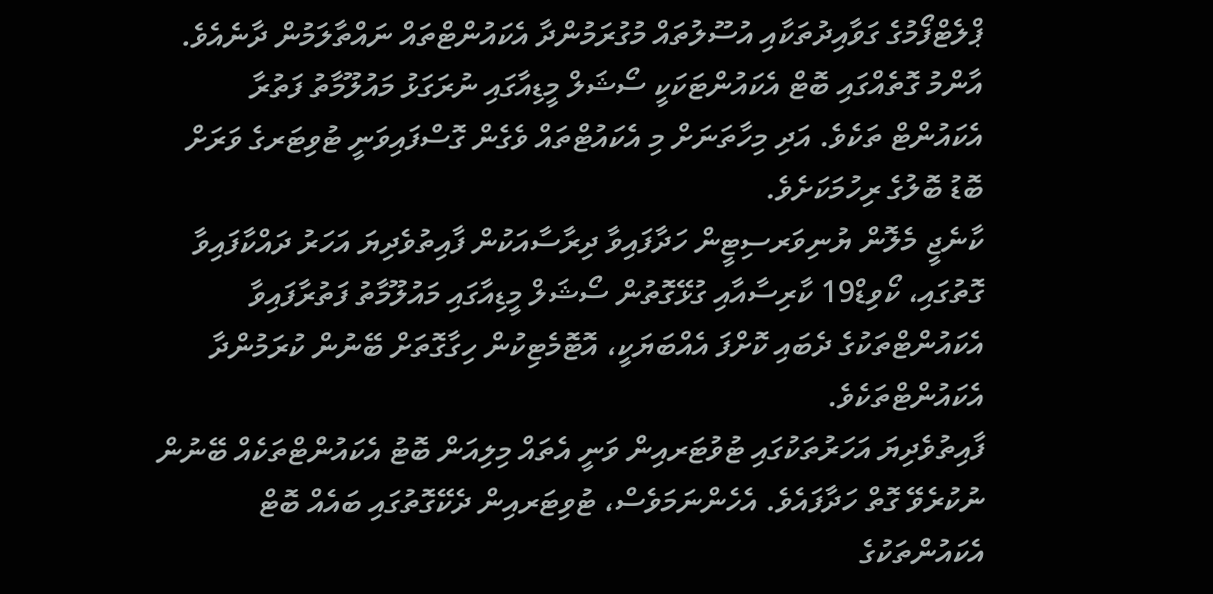ޕްލެޓްފޯމުގެ ގަވާއިދުތަކާއި އުސޫލުތައް މުގުރަމުންދާ އެކައުންޓްތައް ނައްތާލަމުން ދާނެއެވެ.
އާންމު ގޮތެއްގައި ބޮޓް އެކައުންޓަކަކީ ސޯޝަލް މީޑިއާގައި ނުރަގަޅު މައުލޫމާތު ފަތުރާ އެކައުންޓް ތަކެވެ. އަދި މިހާތަނަށް މި އެކައުޓްތައް ވެގެން ގޮސްފައިވަނީ ޓުވިޓަރގެ ވަރަށް ބޮޑު ބޮލުގެ ރިހުމަކަށެވެ.
ކާނެޖީ މެލޮން ޔުނިވަރސިޓީން ހަދާފައިވާ ދިރާސާއަކުން ފާއިތުވެދިޔަ އަހަރު ދައްކާފައިވާ ގޮތުގައި، ކޯވިޑް19 ކާރިސާއާއި ގުޅޭގޮތުން ސޯޝަލް މީޑިއާގައި މައުލޫމާތު ފަތުރާފައިވާ އެކައުންޓްތަކުގެ ދެބައި ކޮށްފަ އެއްބަޔަކީ، އޮޓޮމެޓިކުން ހިގާގޮތަށް ބޭނުން ކުރަމުންދާ އެކައުންޓްތަކެވެ.
ފާއިތުވެދިޔަ އަހަރުތަކުގައި ޓުވުޓަރއިން ވަނީ އެތައް މިލިއަން ބޮޓު އެކައުންޓްތަކެއް ބޭނުން ނުކުރެވޭ ގޮތް ހަދާފައެވެ. އެހެންނަމަވެސް، ޓުވިޓަރއިން ދެކޭގޮތުގައި ބައެއް ބޮޓް އެކައުންތަކުގެ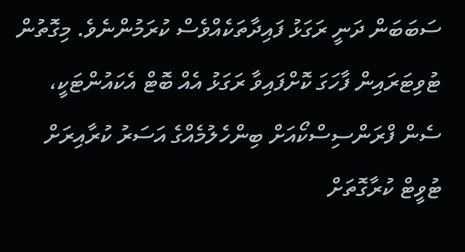ސަބަބަން ދަނީ ރަގަޅު ފައިދާތަކެއްވެސް ކުރަމުންނެވެ. މިގޮތުން ޓުވިޓަރައިން ފާހަގަ ކޮށްފައިވާ ރަގަޅު އެއް ބޮޓް އެކައުންޓަކީ، ސެން ފްރަންސިސްކޯއަށް ބިންހެލުމެއްގެ އަސަރު ކުރާއިރަށް ޓުވީޓް ކުރާގޮތަށް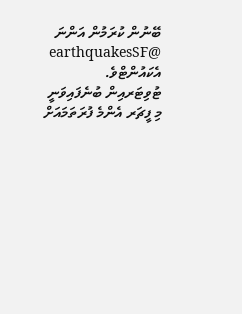ބޭނުން ކުރަމުން އަންނަ @earthquakesSF އެކައުންޓްވެ.
ޓުވިޓަރއިން ބުނެފައިވަނީ މި ފީޗަރ އެންމެ ފުރަތަމައަށް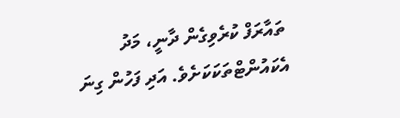ތައާރަފް ކުރެވިގެން ދާނީ، މަދު އެކައުންޓްތަކަކަށެވެ. އަދި ފަހުން ގިނަ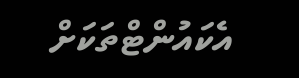އެކައުންޓްތަކަށް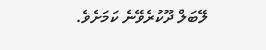ލޭބަލް ދޫކުރެވޭނެ ކަމަށެވެ.